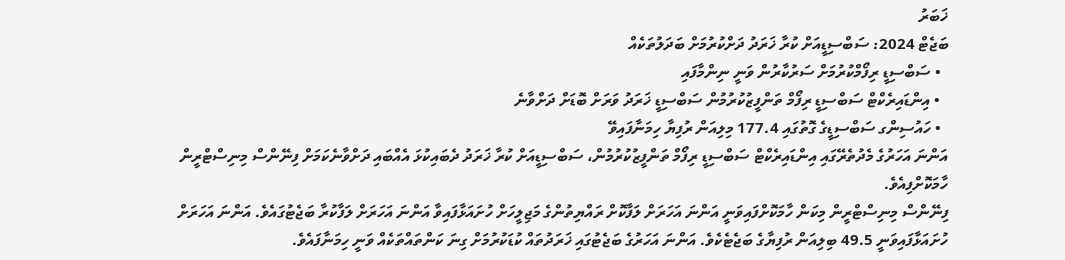ޚަބަރު
ބަޖެޓް 2024: ސަބްސިޑީއަށް ކުރާ ޚަރަދު ދަށްކުރުމަށް ބަދަލުތަކެއް
  • ސަބްސިޑީ ރިފޯމްކުރުމަށް ސަރުކާރުން ވަނީ ނިންމާފައި
  • އިންޑައިރެކްޓް ސަބްސިޑީ ރިފޯމް ތަންފީޒުކުރުމުން ސަބްސިޑީ ޚަރަދު ވަރަށް ބޮޑަށް ދަށްވާނެ
  • ހައުސިންގ ސަބްސިޑީގެ ގޮތުގައި 177.4 މިލިއަން ރުފިޔާ ހިމަނާފައިވޭ
އަންނަ އަހަރުގެ މެދުތެރޭގައި އިންޑައިރެކްޓް ސަބްސިޑީ ރިފޯމް ތަންފީޒުކުރުމުން، ސަބްސިޑީއަށް ކުރާ ޚަރަދު ދެބައިކުޅަ އެއްބައި ދަށްވާނެކަމަށް ފިނޭންސް މިނިސްޓްރީން ހާމަކޮށްފިއެވެ.
ފިނޭންސް މިނިސްޓްރީން މިކަން ހާމަކޮށްފައިވަނީ އަންނަ އަހަރަށް ލަފާކޮށް ރައްޔިތުންގެ މަޖިލީހަށް ހުށައަޅާފައިވާ އަންނަ އަހަރަށް ލަފާކުރާ ބަޖެޓުގައެވެ. އަންނަ އަހަރަށް ހުށައަޅާފައިވަނީ 49.5 ބިލިއަން ރުފިޔާގެ ބަޖެޓެކެވެ. އަންނަ އަހަރުގެ ބަޖެޓުގައި ޚަރަދުތައް ކުޑަކުރުމަށް ގިނަ ކަންތައްތަކެއް ވަނީ ހިމަނާފައެވެ.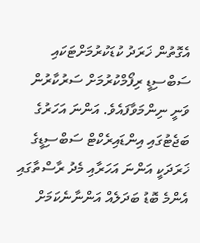އެގޮތުން ޚަރަދު ކުޑަކުރުމަށްޓަކައި ސަބްސިޑީ ރިފޯމްކުރުމަށް ސަރުކާރުން ވަނީ ނިންމަވާފައެވެ. އަންނަ އަހަރުގެ ބަޖެޓުގައި އިންޑައިރެކްޓް ސަބްސިޑީގެ ޚަރަދަކީ އަންނަ އަހަރާއި މެދު ރާސްތާގައި އެންމެ ބޮޑު ބަދަލެއް އަންނާނެކަމަށް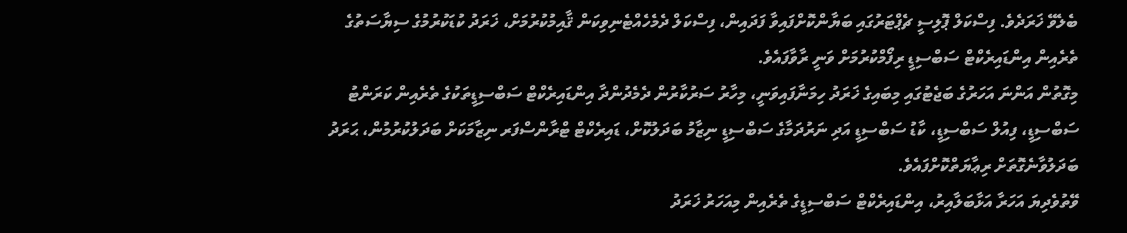ބެލެވޭ ޚަރަދެވެ. ފިސްކަލް ޕޮލިސީ ޗެޕްޓަރުގައި ބަޔާންކޮށްފައިވާ ފަދައިން، ފިސްކަލް ދެމެހެއްޓެނިވިކަން ޤާއިމުކުރުމަށް، ޚަރަދު ކުޑަކުރުމުގެ ސިޔާސަތުގެ ތެރެއިން އިންޑައިރެކްޓް ސަބްސިޑީ ރިފޯމްކުރުމަށް ވަނީ ރާވާފައެވެ.
މިގޮތުން އަންނަ އަހަރުގެ ބަޖެޓުގައި މިބައިގެ ޚަރަދު ހިމަނާފައިވަނީ، މިހާރު ސަރުކާރުން ދެމެދުންދާ އިންޑައިރެކްޓް ސަބްސިޑީތަކުގެ ތެރެއިން ކަރަންޓު ސަބްސިޑީ، ފިއުލް ސަބްސިޑީ، ކާޑު ސަބްސިޑީ އަދި ނަރުދަމާގެ ސަބްސިޑީ ނިޒާމު ބަދަލުކޮށް، ޑައިރެކްޓް ޓްރާންސްފަރ ނިޒާމަކަށް ބަދަލުކުރުމުން، ޙަރަދު ބަދަލުވާނެގޮތަށް ރިޢާޔަތްކޮށްފައެވެ.
ވޭތުވެދިޔަ އަހަރާ އަޅާބަލާއިރު، އިންޑައިރެކްޓް ސަބްސިޑީގެ ތެރެއިން މިއަހަރު ޚަރަދު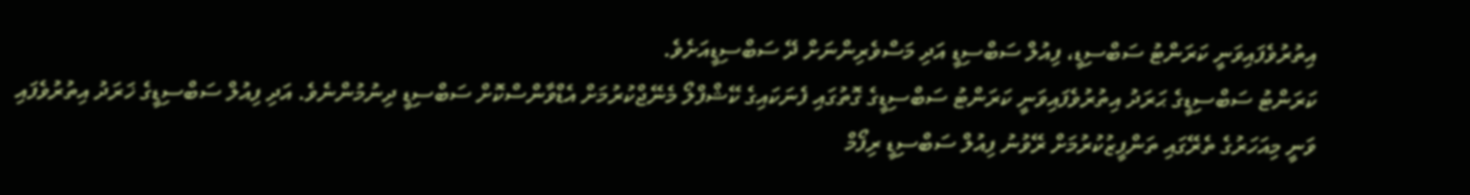އިތުރުވެފައިވަނީ ކަރަންޓު ސަބްސިޑީ، ފިއުލް ސަބްސިޑީ އަދި މަސްވެރިންނަށް ދޭ ސަބްސިޑީއަށެވެ.
ކަރަންޓު ސަބްސިޑީގެ ޙަރަދު އިތުރުވެފައިވަނީ ކަރަންޓު ސަބްސިޑީގެ ގޮތުގައި ފެނަކައިގެ ކޭޝްފްލޯ މެނޭޖްކުރުމަށް އެޑްވާންސްކޮށް ސަބްސިޑީ ދިނުމުންނެވެ. އަދި ފިއުލް ސަބްސިޑީގެ ޚަރަދު އިތުރުވެފައި ވަނީ މިއަހަރުގެ ތެރޭގައި ތަންފީޒުކުރުމަށް ރޭވުނު ފިއުލް ސަބްސިޑީ ރިފޯމް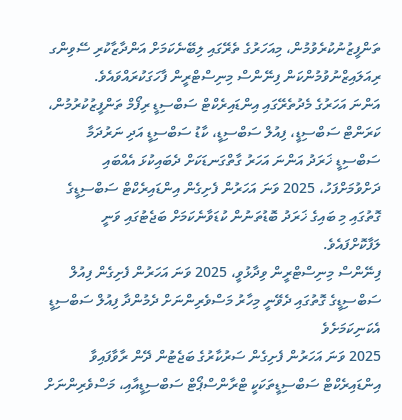ތަންފީޒުނުކުރެވުމުން، މިއަހަރުގެ ތެރޭގައި ލިބޭނެކަމަށް އަންދާޒާކުރި ސޭވިންގ ރިއަލައިޒްނުވުމުންކަން ފިނޭންސް މިނިސްޓްރީން ފާހަގަކުރައްވައެވެ.
އަންނަ އަހަރުގެ މެދުތެރޭގައި އިންޑައިރެކްޓް ސަބްސިޑީ ރިފޯމް ތަންފީޒުކުރުމުން، ކަރަންޓް ސަބްސިޑީ، ފިއުލް ސަބްސިޑީ، ކާޑު ސަބްސިޑީ އަދި ނަރުދަމާ ސަބްސިޑީ ޚަރަދު އަންނަ އަހަރު ގާތްގަނޑަކަށް ދެބައިކުޅަ އެއްބައި ދަށްވުމަށްފަހު، 2025 ވަނަ އަހަރުން ފެށިގެން އިންޑައިރެކްޓް ސަބްސިޑީގެ ގޮތުގައި މި ބައިގެ ޚަރަދު ބޮޑުތަނުން ކުޑަވާނެކަމަށް ބަޖެޓުގައި ވަނީ ލަފާކޮށްފައެވެ.
ފިނޭންސް މިނިސްޓްރީން ވިދާޅުވީ، 2025 ވަނަ އަހަރުން ފެށިގެން ފިއުލް ސަބްސިޑީގެ ގޮތުގައި ދެވޭނީ މިހާރު މަސްވެރިންނަށް ދެމުންދާ ފިއުލް ސަބްސިޑީ އެކަނިކަމަށެވެ
2025 ވަނަ އަހަރުން ފެށިގެން ސަރުކާރުގެ ބަޖެޓުން ދޭން ރާވާފައިވާ އިންޑައިރެކްޓް ސަބްސިޑީތަކަކީ ޓްރާންސްޕޯޓް ސަބްސިޑީއާއި، މަސްވެރިންނަށް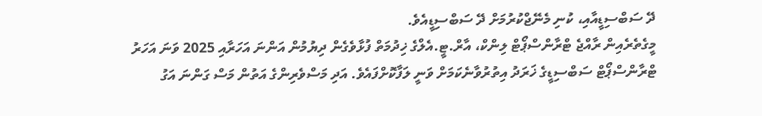ދޭ ސަބްސިޑީއާއި، ކުނި މެނޭޖްކުރުމަށް ދޭ ސަބްސިޑީއެވެ.
މީގެތެރެއިން ރާއްޖެ ޓްރާންސްޕޯޓް ލިންކް، އާރް.ޓީ.އެލްގެ ޚިދުމަތް ފުޅާވެގެން ދިޔުމުން އަންނަ އަހަރާއި 2025 ވަނަ އަހަރު ޓްރާންސްޕޯޓް ސަބްސިޑީގެ ޚަރަދު އިތުރުވާނެކަމަށް ވަނީ ލަފާކޮށްފައެވެ. އަދި މަސްވެރިންގެ އަތުން މަސް ގަންނަ އަގު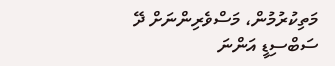މަތިކުރުމުން، މަސްވެރިންނަށް ދޭ ސަބްސިޑީ އަންނަ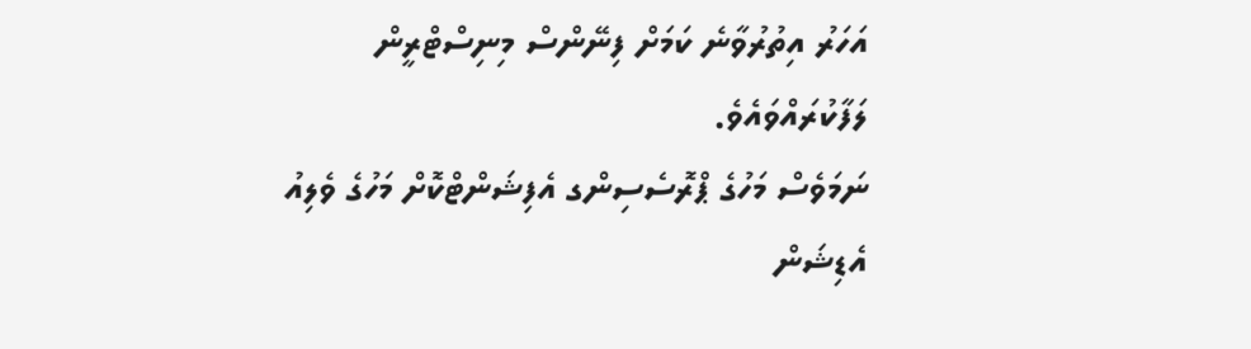އަހަރު އިތުރުވާނެ ކަމަށް ފިނޭންސް މިނިސްޓްރީން ލަފާކުރައްވައެވެ.
ނަމަވެސް މަހުގެ ޕްރޮސެސިންގ އެފިޝަންޓްކޮށް މަހުގެ ވެލިއު އެޑިޝަން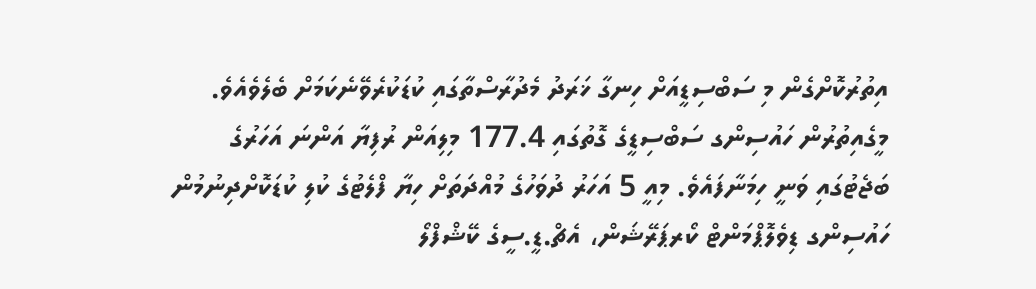އިތުރުކޮށްގެން މި ސަބްސިޑީއަށް ހިނގާ ޚަރަދު މެދުރާސްތާގައި ކުޑަކުރެވޭނެކަމަށް ބެލެވެއެވެ. މީގެއިތުރުން ހައުސިންގ ސަބްސިޑީގެ ގޮތުގައި 177.4 މިލިއަން ރުފިޔާ އަންނަ އަހަރުގެ ބަޖެޓުގައި ވަނީ ހިމަނާފައެވެ. މިއީ 5 އަހަރު ދުވަހުގެ މުއްދަތަށް ހިޔާ ފްލެޓުގެ ކުލި ކުޑަކޮށްދިނުމުން ހައުސިންގ ޑިވެލޮޕްމަންޓް ކޯރޕަރޭޝަން، އެޗް.ޑީ.ސީގެ ކޭޝްފްލޯ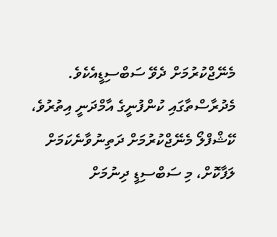މެނޭޖްކުރުމަށް ދެވޭ ސަބްސިޑީއެކެވެ.
މެދުރާސްތާގައި ކުންފުނީގެ އާމްދަނީ އިތުރުވެ، ކޭޝްފްލޯ މެނޭޖްކުރުމަށް ދަތިނުވާނެކަމަށް ލަފާކޮށް، މި ސަބްސިޑީ ދިނުމަށް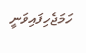ހަމަޖެހިފައިވަނީ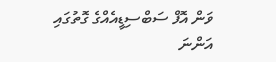ވަން އޮފް ސަބްސިޑީއެއްގެ ގޮތުގައި އަންނަ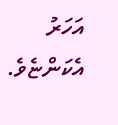އަހަރު އެކަންޏެވެ.